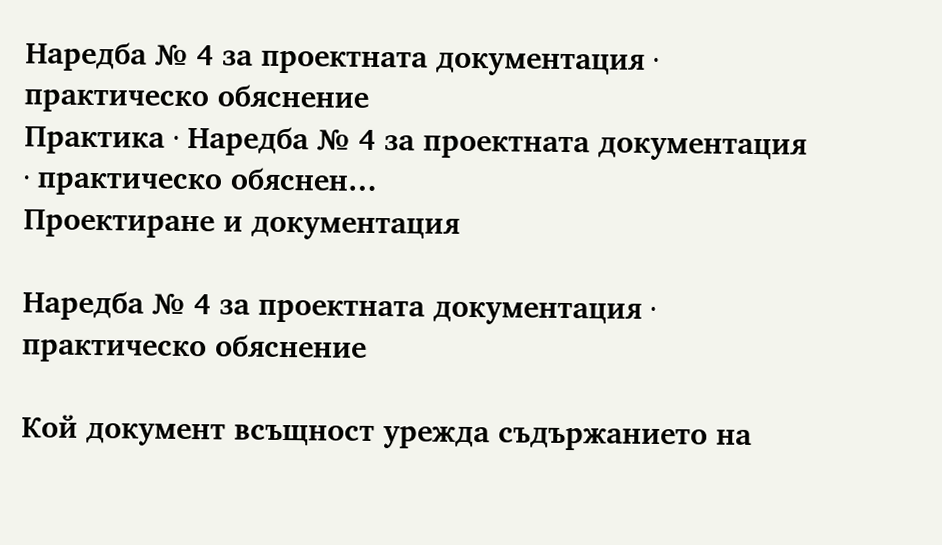Наредба № 4 за проектната документация · практическо обяснение
Практика · Наредба № 4 за проектната документация · практическо обяснен…
Проектиране и документация

Наредба № 4 за проектната документация · практическо обяснение

Кой документ всъщност урежда съдържанието на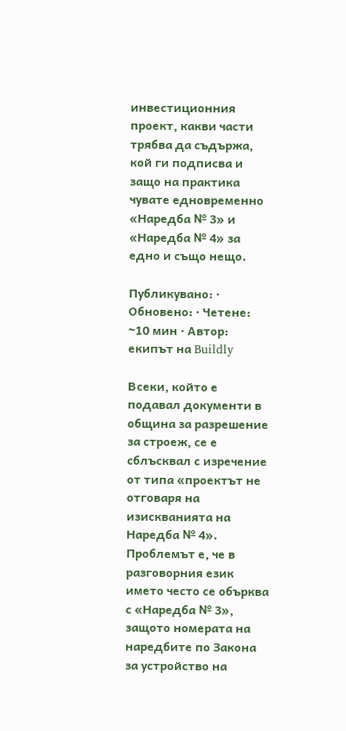инвестиционния проект, какви части трябва да съдържа, кой ги подписва и защо на практика чувате едновременно «Наредба № 3» и «Наредба № 4» за едно и също нещо.

Публикувано: · Обновено: · Четене: ~10 мин · Автор: екипът на Buildly

Всеки, който е подавал документи в община за разрешение за строеж, се е сблъсквал с изречение от типа «проектът не отговаря на изискванията на Наредба № 4». Проблемът е, че в разговорния език името често се обърква с «Наредба № 3», защото номерата на наредбите по Закона за устройство на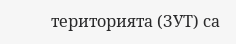територията (ЗУТ) са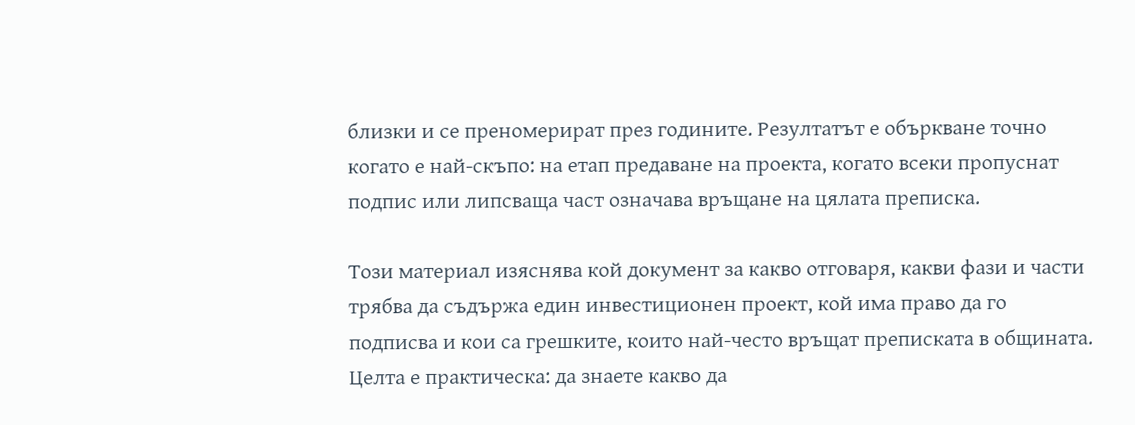близки и се преномерират през годините. Резултатът е объркване точно когато е най-скъпо: на етап предаване на проекта, когато всеки пропуснат подпис или липсваща част означава връщане на цялата преписка.

Този материал изяснява кой документ за какво отговаря, какви фази и части трябва да съдържа един инвестиционен проект, кой има право да го подписва и кои са грешките, които най-често връщат преписката в общината. Целта е практическа: да знаете какво да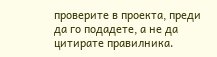проверите в проекта, преди да го подадете, а не да цитирате правилника.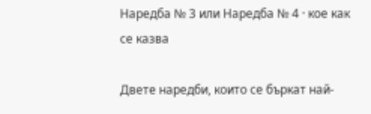Наредба № 3 или Наредба № 4 · кое как се казва

Двете наредби, които се бъркат най-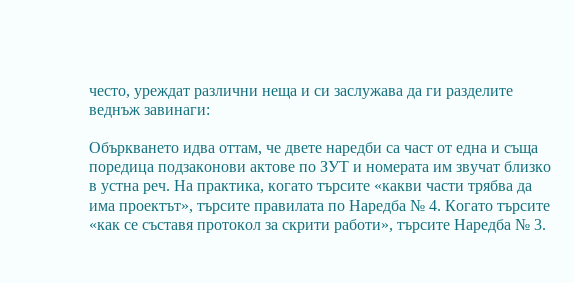често, уреждат различни неща и си заслужава да ги разделите веднъж завинаги:

Объркването идва оттам, че двете наредби са част от една и съща поредица подзаконови актове по ЗУТ и номерата им звучат близко в устна реч. На практика, когато търсите «какви части трябва да има проектът», търсите правилата по Наредба № 4. Когато търсите «как се съставя протокол за скрити работи», търсите Наредба № 3.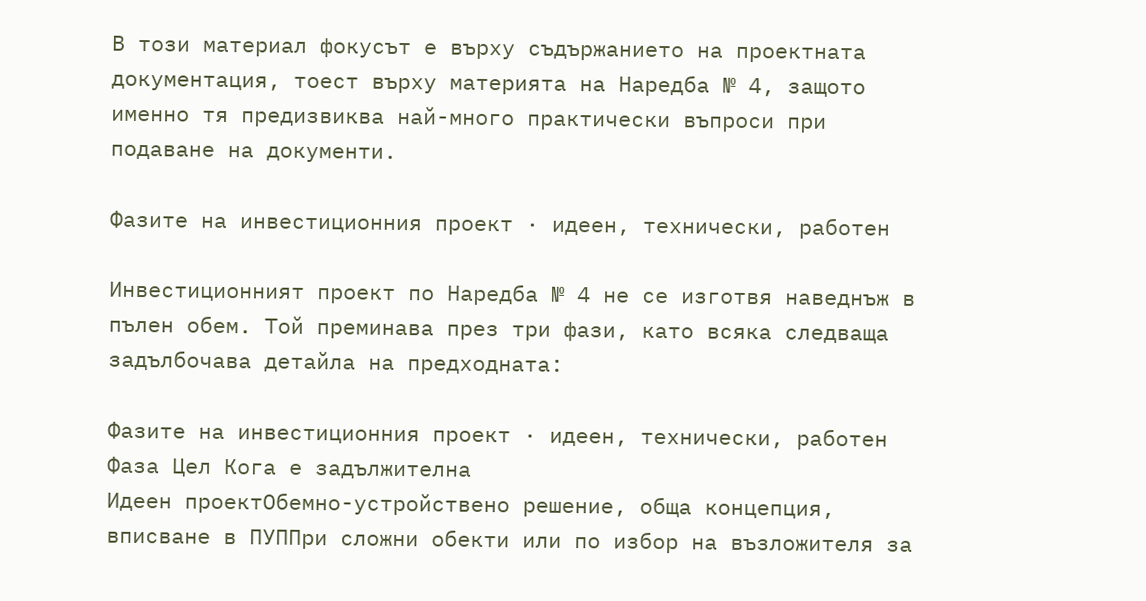В този материал фокусът е върху съдържанието на проектната документация, тоест върху материята на Наредба № 4, защото именно тя предизвиква най-много практически въпроси при подаване на документи.

Фазите на инвестиционния проект · идеен, технически, работен

Инвестиционният проект по Наредба № 4 не се изготвя наведнъж в пълен обем. Той преминава през три фази, като всяка следваща задълбочава детайла на предходната:

Фазите на инвестиционния проект · идеен, технически, работен
Фаза Цел Кога е задължителна
Идеен проектОбемно-устройствено решение, обща концепция, вписване в ПУППри сложни обекти или по избор на възложителя за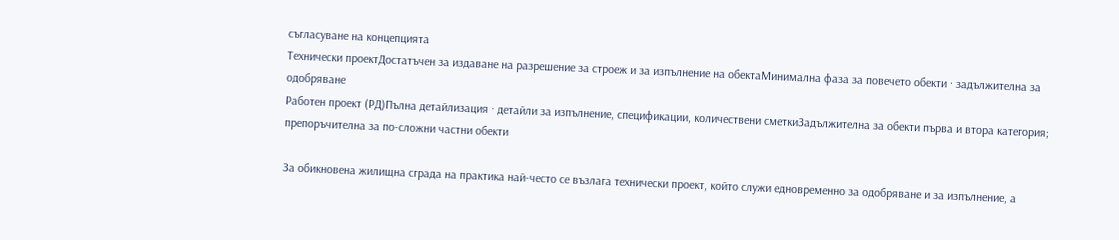съгласуване на концепцията
Технически проектДостатъчен за издаване на разрешение за строеж и за изпълнение на обектаМинимална фаза за повечето обекти · задължителна за одобряване
Работен проект (РД)Пълна детайлизация · детайли за изпълнение, спецификации, количествени сметкиЗадължителна за обекти първа и втора категория; препоръчителна за по-сложни частни обекти

За обикновена жилищна сграда на практика най-често се възлага технически проект, който служи едновременно за одобряване и за изпълнение, а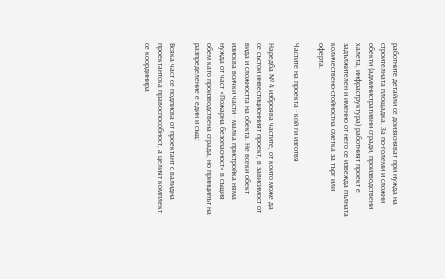работните детайли се доизясняват при нужда на строителната площадка. За по-големи и сложни обекти (административни сгради, производствени халета, инфраструктура) работният проект е задължителен и именно от него се извежда пълната количествено-стойностна сметка за търг или оферта.

Частите на проекта · кой ги изготвя

Наредба № 4 изброява частите, от които може да се състои инвестиционният проект, в зависимост от вида и сложността на обекта. Не всеки обект изисква всички части · малка пристройка няма нужда от част «Пожарна безопасност» в същия обем като производствена сграда, но принципът на разпределение е един и същ:

Всяка част се подписва от проектант с валидна проектантска правоспособност, а целият комплект се координира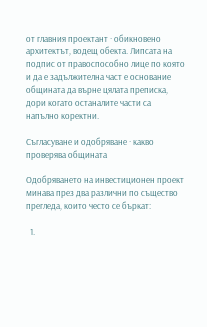от главния проектант · обикновено архитектът, водещ обекта. Липсата на подпис от правоспособно лице по която и да е задължителна част е основание общината да върне цялата преписка, дори когато останалите части са напълно коректни.

Съгласуване и одобряване · какво проверява общината

Одобряването на инвестиционен проект минава през два различни по същество прегледа, които често се бъркат:

  1.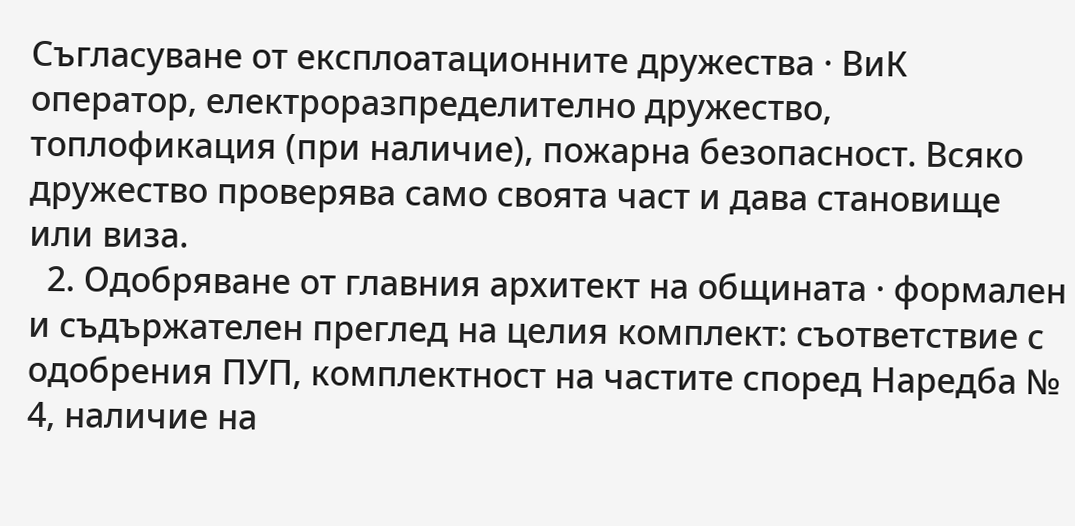Съгласуване от експлоатационните дружества · ВиК оператор, електроразпределително дружество, топлофикация (при наличие), пожарна безопасност. Всяко дружество проверява само своята част и дава становище или виза.
  2. Одобряване от главния архитект на общината · формален и съдържателен преглед на целия комплект: съответствие с одобрения ПУП, комплектност на частите според Наредба № 4, наличие на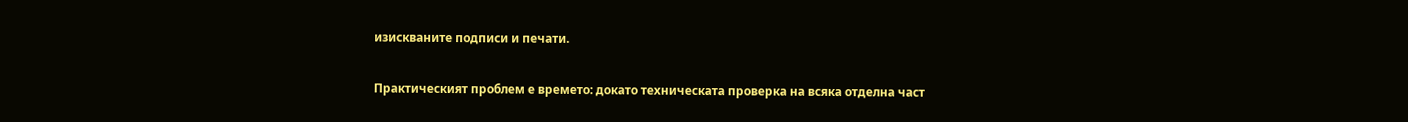изискваните подписи и печати.

Практическият проблем е времето: докато техническата проверка на всяка отделна част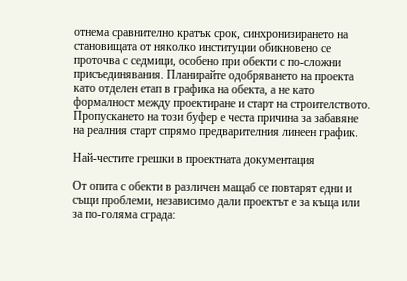отнема сравнително кратък срок, синхронизирането на становищата от няколко институции обикновено се проточва с седмици, особено при обекти с по-сложни присъединявания. Планирайте одобряването на проекта като отделен етап в графика на обекта, а не като формалност между проектиране и старт на строителството. Пропускането на този буфер е честа причина за забавяне на реалния старт спрямо предварителния линеен график.

Най-честите грешки в проектната документация

От опита с обекти в различен мащаб се повтарят едни и същи проблеми, независимо дали проектът е за къща или за по-голяма сграда: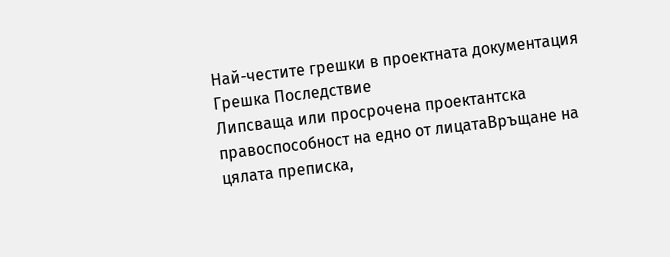Най-честите грешки в проектната документация
Грешка Последствие
Липсваща или просрочена проектантска правоспособност на едно от лицатаВръщане на цялата преписка,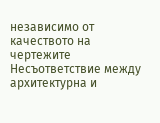независимо от качеството на чертежите
Несъответствие между архитектурна и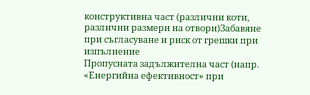конструктивна част (различни коти, различни размери на отвори)Забавяне при съгласуване и риск от грешки при изпълнение
Пропусната задължителна част (напр. «Енергийна ефективност» при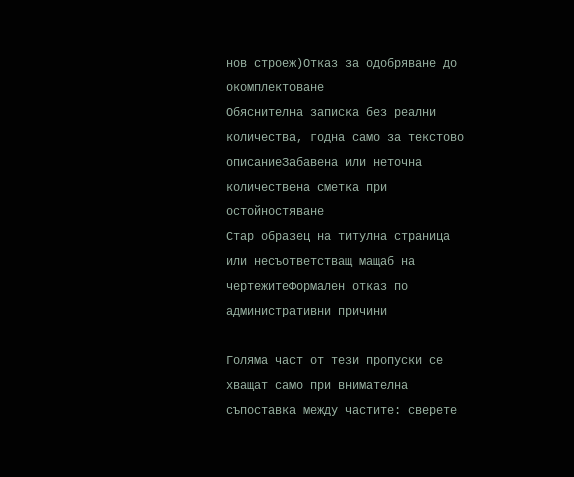нов строеж)Отказ за одобряване до окомплектоване
Обяснителна записка без реални количества, годна само за текстово описаниеЗабавена или неточна количествена сметка при остойностяване
Стар образец на титулна страница или несъответстващ мащаб на чертежитеФормален отказ по административни причини

Голяма част от тези пропуски се хващат само при внимателна съпоставка между частите: сверете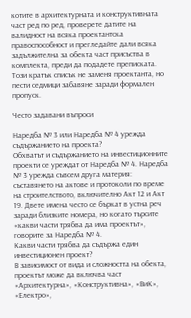котите в архитектурната и конструктивната част ред по ред, проверете датите на валидност на всяка проектантска правоспособност и прегледайте дали всяка задължителна за обекта част присъства в комплекта, преди да подадете преписката. Този кратък списък не заменя проектанта, но пести седмици забавяне заради формален пропуск.

Често задавани въпроси

Наредба № 3 или Наредба № 4 урежда съдържанието на проекта?
Обхватът и съдържанието на инвестиционните проекти се уреждат от Наредба № 4. Наредба № 3 урежда съвсем друга материя: съставянето на актове и протоколи по време на строителството, включително Акт 12 и Акт 19. Двете имена често се бъркат в устна реч заради близките номера, но когато търсите «какви части трябва да има проектът», говорите за Наредба № 4.
Какви части трябва да съдържа един инвестиционен проект?
В зависимост от вида и сложността на обекта, проектът може да включва част «Архитектурна», «Конструктивна», «ВиК», «Електро»,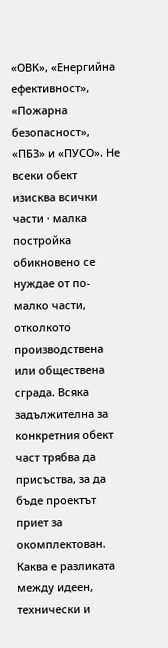«ОВК», «Енергийна ефективност», «Пожарна безопасност», «ПБЗ» и «ПУСО». Не всеки обект изисква всички части · малка постройка обикновено се нуждае от по-малко части, отколкото производствена или обществена сграда. Всяка задължителна за конкретния обект част трябва да присъства, за да бъде проектът приет за окомплектован.
Каква е разликата между идеен, технически и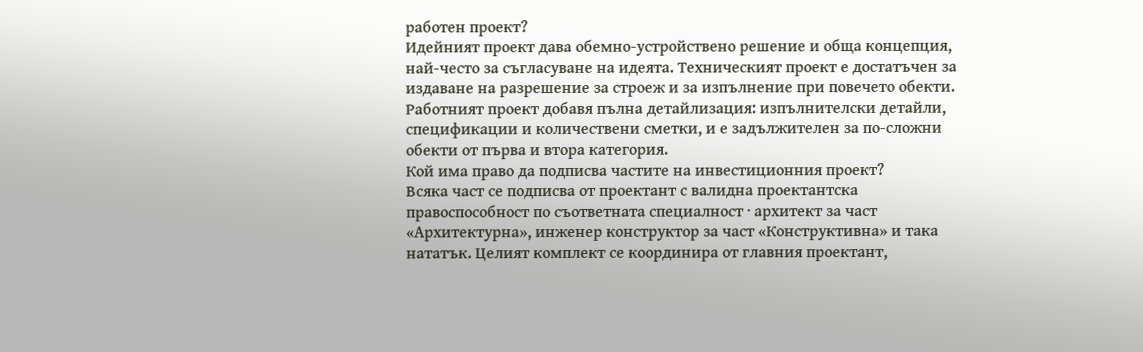работен проект?
Идейният проект дава обемно-устройствено решение и обща концепция, най-често за съгласуване на идеята. Техническият проект е достатъчен за издаване на разрешение за строеж и за изпълнение при повечето обекти. Работният проект добавя пълна детайлизация: изпълнителски детайли, спецификации и количествени сметки, и е задължителен за по-сложни обекти от първа и втора категория.
Кой има право да подписва частите на инвестиционния проект?
Всяка част се подписва от проектант с валидна проектантска правоспособност по съответната специалност · архитект за част «Архитектурна», инженер конструктор за част «Конструктивна» и така нататък. Целият комплект се координира от главния проектант,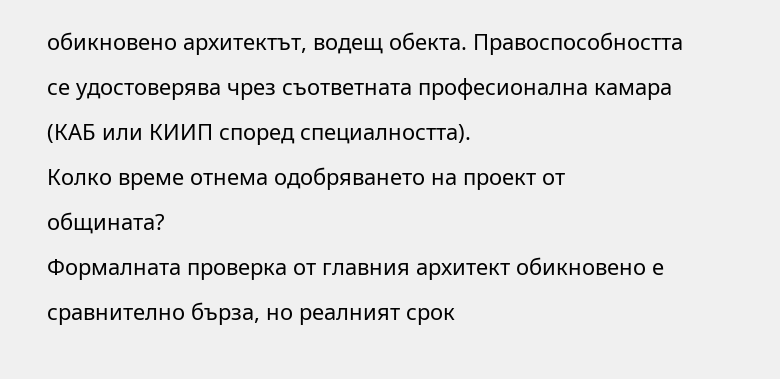обикновено архитектът, водещ обекта. Правоспособността се удостоверява чрез съответната професионална камара (КАБ или КИИП според специалността).
Колко време отнема одобряването на проект от общината?
Формалната проверка от главния архитект обикновено е сравнително бърза, но реалният срок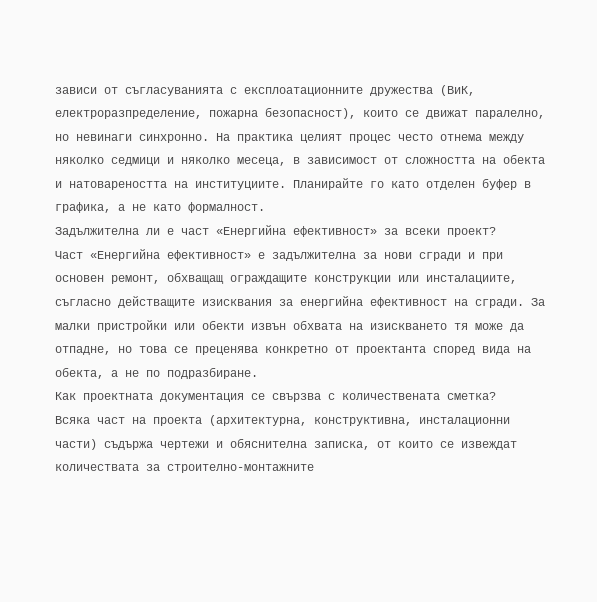зависи от съгласуванията с експлоатационните дружества (ВиК, електроразпределение, пожарна безопасност), които се движат паралелно, но невинаги синхронно. На практика целият процес често отнема между няколко седмици и няколко месеца, в зависимост от сложността на обекта и натовареността на институциите. Планирайте го като отделен буфер в графика, а не като формалност.
Задължителна ли е част «Енергийна ефективност» за всеки проект?
Част «Енергийна ефективност» е задължителна за нови сгради и при основен ремонт, обхващащ ограждащите конструкции или инсталациите, съгласно действащите изисквания за енергийна ефективност на сгради. За малки пристройки или обекти извън обхвата на изискването тя може да отпадне, но това се преценява конкретно от проектанта според вида на обекта, а не по подразбиране.
Как проектната документация се свързва с количествената сметка?
Всяка част на проекта (архитектурна, конструктивна, инсталационни части) съдържа чертежи и обяснителна записка, от които се извеждат количествата за строително-монтажните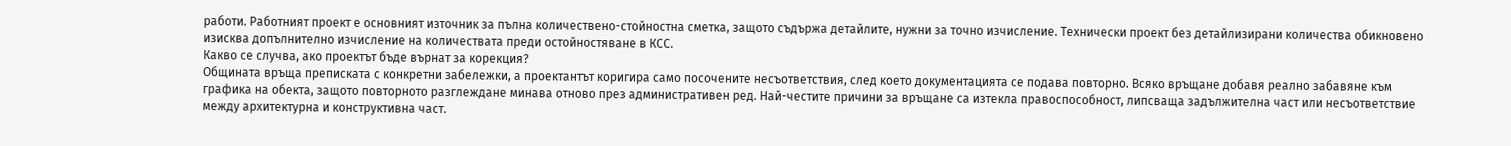работи. Работният проект е основният източник за пълна количествено-стойностна сметка, защото съдържа детайлите, нужни за точно изчисление. Технически проект без детайлизирани количества обикновено изисква допълнително изчисление на количествата преди остойностяване в КСС.
Какво се случва, ако проектът бъде върнат за корекция?
Общината връща преписката с конкретни забележки, а проектантът коригира само посочените несъответствия, след което документацията се подава повторно. Всяко връщане добавя реално забавяне към графика на обекта, защото повторното разглеждане минава отново през административен ред. Най-честите причини за връщане са изтекла правоспособност, липсваща задължителна част или несъответствие между архитектурна и конструктивна част.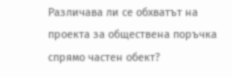Различава ли се обхватът на проекта за обществена поръчка спрямо частен обект?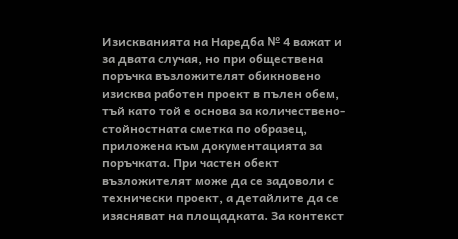Изискванията на Наредба № 4 важат и за двата случая, но при обществена поръчка възложителят обикновено изисква работен проект в пълен обем, тъй като той е основа за количествено-стойностната сметка по образец, приложена към документацията за поръчката. При частен обект възложителят може да се задоволи с технически проект, а детайлите да се изясняват на площадката. За контекст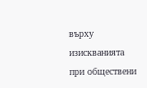върху изискванията при обществени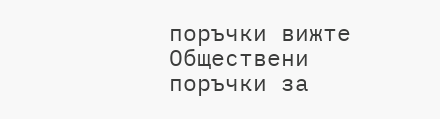поръчки вижте Обществени поръчки за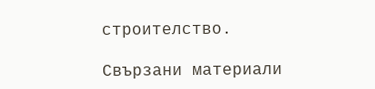строителство.

Свързани материали